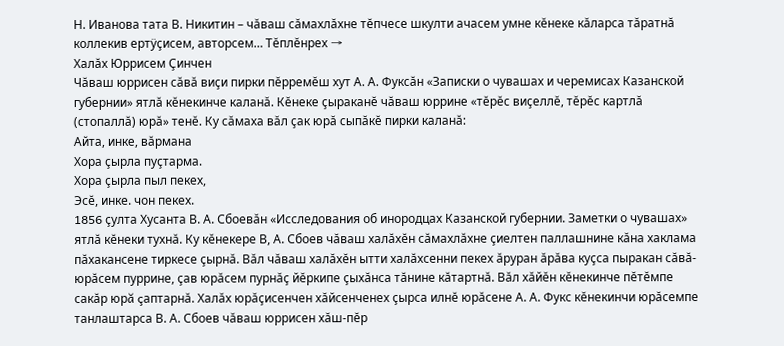Н. Иванова тата В. Никитин – чăваш сăмахлăхне тĕпчесе шкулти ачасем умне кĕнеке кăларса тăратнă коллекив ертÿçисем, авторсем… Тĕплĕнрех →
Халăх Юррисем Çинчен
Чăваш юррисен сăвă виçи пирки пĕрремĕш хут А. А. Фуксăн «Записки о чувашах и черемисах Казанской губернии» ятлă кĕнекинче каланă. Кĕнеке çыраканĕ чăваш юррине «тĕрĕс виçеллĕ, тĕрĕс картлă (стопаллă) юрă» тенĕ. Ку сăмаха вăл çак юрă сыпăкĕ пирки каланă:
Айта, инке, вăрмана
Хора çырла пуçтарма.
Хора çырла пыл пекех,
Эсĕ, инке. чон пекех.
1856 çулта Хусанта В. А. Сбоевăн «Исследования об инородцах Казанской губернии. Заметки о чувашах» ятлă кĕнеки тухнă. Ку кĕнекере В, А. Сбоев чăваш халăхĕн сăмахлăхне çиелтен паллашнине кăна хаклама пăхакансене тиркесе çырнă. Вăл чăваш халăхĕн ытти халăхсенни пекех ăруран ăрăва куçса пыракан сăвă-юрăсем пуррине, çав юрăсем пурнăç йĕркипе çыхăнса тăнине кăтартнă. Вăл хăйĕн кĕнекинче пĕтĕмпе сакăр юрă çаптарнă. Халăх юрăçисенчен хăйсенченех çырса илнĕ юрăсене А. А. Фукс кĕнекинчи юрăсемпе танлаштарса В. А. Сбоев чăваш юррисен хăш-пĕр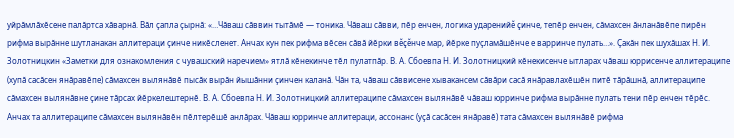уйрăмлăхĕсене палăртса хăварнă. Вăл çапла çырнă: «…Чăваш сăввин тытăмĕ — тоника. Чăваш сăвви, пĕр енчен, логика ударенийĕ çинче, тепĕр енчен, сăмахсен ăнланăвĕпе пирĕн рифма вырăнне шутланакан аллитераци çинче никĕсленет. Анчах кун пек рифма вĕсен сăвă йĕрки вĕçĕнче мар, йĕрке пуçламăшĕнче е варринче пулать…». Çакăн пек шухăшах Н. И. Золотницкин «Заметки для ознакомления с чувашский наречием» ятлă кĕнекинче тĕл пулатпăр. В. А. Сбоевпа Н. И. Золотницкий кĕнекисенче ытларах чăваш юррисенче аллитераципе (хупă сасăсен янăравĕпе) сăмахсен вылянăвĕ пысăк вырăн йышăнни çинчен каланă. Чăн та, чăваш сăввисене хывакансем сăвăри сасă янăравлахĕшĕн питĕ тăрăшнă, аллитераципе сăмахсен вылянăвне çине тăрсах йĕркелештернĕ. В. А. Сбоевпа Н. И. Золотницкий аллитераципе сăмахсен вылянăвĕ чăваш юрринче рифма вырăнне пулать тени пĕр енчен тĕрĕс. Анчах та аллитераципе сăмахсен вылянăвĕн пĕлтерĕшĕ анлăрах. Чăваш юрринче аллитераци, ассонанс (уçă сасăсен янăравĕ) тата сăмахсен вылянăвĕ рифма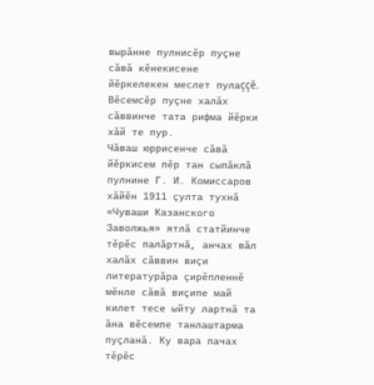вырăнне пулнисĕр пуçне сăвă кĕнекисене йĕркелекен меслет пулаççĕ. Вĕсемсĕр пуçне халăх сăввинче тата рифма йĕрки хăй те пур.
Чăваш юррисенче сăвă йĕркисем пĕр тан сыпăклă пулнине Г. И. Комиссаров хăйĕн 1911 çулта тухнă «Чуваши Казанского Заволжья» ятлă статйинче тĕрĕс палăртнă, анчах вăл халăх сăввин виçи литературăра çирĕпленнĕ мĕнле сăвă виçипе май килет тесе ыйту лартнă та ăна вĕсемпе танлаштарма пуçланă. Ку вара пачах тĕрĕс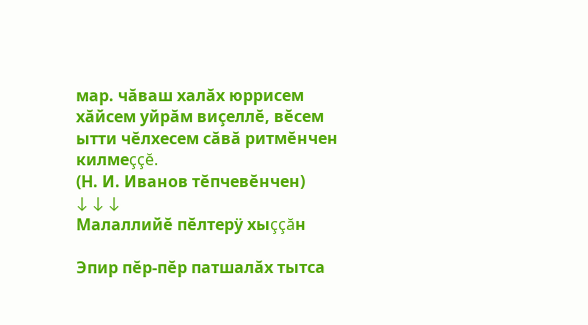мар. чăваш халăх юррисем хăйсем уйрăм виçеллĕ, вĕсем ытти чĕлхесем сăвă ритмĕнчен килмеççĕ.
(Н. И. Иванов тĕпчевĕнчен)
↓ ↓ ↓
Малаллийĕ пĕлтерÿ хыççăн

Эпир пĕр-пĕр патшалăх тытса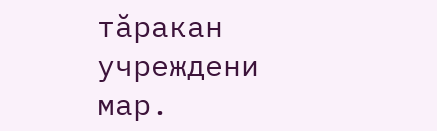тăракан учреждени мар.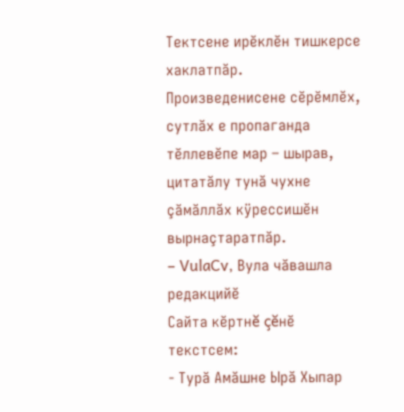Тектсене ирĕклĕн тишкерсе хаклатпăр. Произведенисене сĕрĕмлĕх, сутлăх е пропаганда тĕллевĕпе мар – шырав, цитатăлу тунă чухне çăмăллăх кÿрессишĕн вырнаçтаратпăр.
– VulaCv, Вула чăвашла редакцийĕ
Сайта кĕртнĕ çĕнĕ текстсем:
- Турă Амăшне Ырă Хыпар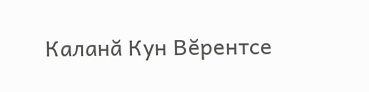Каланă Кун Вĕрентсе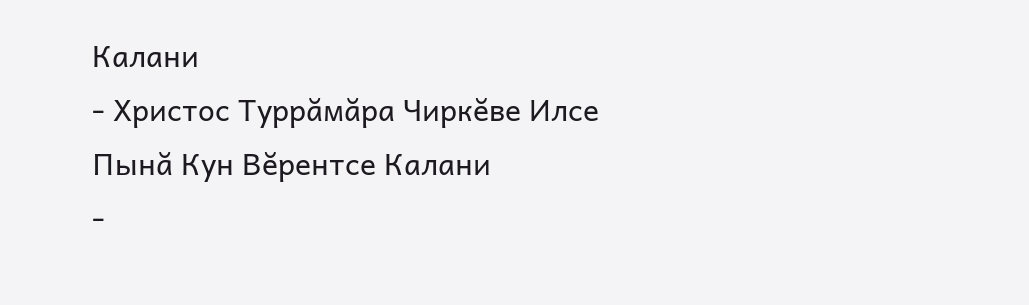Калани
- Христос Туррăмăра Чиркĕве Илсе Пынă Кун Вĕрентсе Калани
-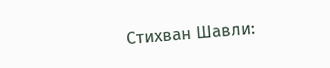Стихван Шавли: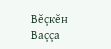Вĕçкĕн Ваççа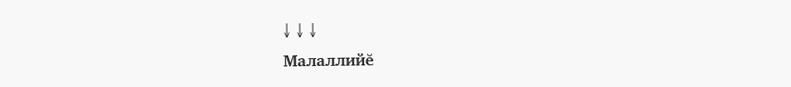↓ ↓ ↓
Малаллийĕ